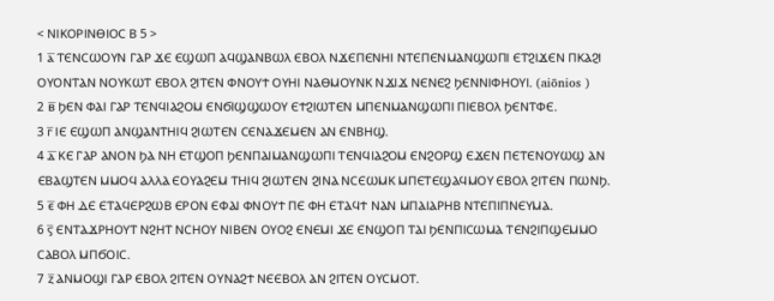< ⲚⲒⲔⲞⲢⲒⲚⲐⲒⲞⲤ Ⲃ 5 >
1 ⲁ̅ ⲦⲈⲚⲤⲰⲞⲨⲚ ⲄⲀⲢ ϪⲈ ⲈϢⲰⲠ ⲀϤϢⲀⲚⲂⲰⲖ ⲈⲂⲞⲖ ⲚϪⲈⲠⲈⲚⲎⲒ ⲚⲦⲈⲠⲈⲚⲘⲀⲚϢⲰⲠⲒ ⲈⲦϨⲒϪⲈⲚ ⲠⲔⲀϨⲒ ⲞⲨⲞⲚⲦⲀⲚ ⲚⲞⲨⲔⲰⲦ ⲈⲂⲞⲖ ϨⲒⲦⲈⲚ ⲪⲚⲞⲨϮ ⲞⲨⲎⲒ ⲚⲀⲐⲘⲞⲨⲚⲔ ⲚϪⲒϪ ⲚⲈⲚⲈϨ ϦⲈⲚⲚⲒⲪⲎⲞⲨⲒ. (aiōnios )
2 ⲃ̅ ϦⲈⲚ ⲪⲀⲒ ⲄⲀⲢ ⲦⲈⲚϤⲒⲀϨⲞⲘ ⲈⲚϬⲒϢϢⲰⲞⲨ ⲈϮϨⲒⲰⲦⲈⲚ ⲘⲠⲈⲚⲘⲀⲚϢⲰⲠⲒ ⲠⲒⲈⲂⲞⲖ ϦⲈⲚⲦⲪⲈ.
3 ⲅ̅ ⲒⲈ ⲈϢⲰⲠ ⲀⲚϢⲀⲚⲦⲎⲒϤ ϨⲒⲰⲦⲈⲚ ⲤⲈⲚⲀϪⲈⲘⲈⲚ ⲀⲚ ⲈⲚⲂⲎϢ.
4 ⲇ̅ ⲔⲈ ⲄⲀⲢ ⲀⲚⲞⲚ ϦⲀ ⲚⲎ ⲈⲦϢⲞⲠ ϦⲈⲚⲠⲀⲒⲘⲀⲚϢⲰⲠⲒ ⲦⲈⲚϤⲒⲀϨⲞⲘ ⲈⲚϨⲞⲢϢ ⲈϪⲈⲚ ⲠⲈⲦⲈⲚⲞⲨⲰϢ ⲀⲚ ⲈⲂⲀϢⲦⲈⲚ ⲘⲘⲞϤ ⲀⲖⲖⲀ ⲈⲞⲨⲀϨⲈⲘ ⲦⲎⲒϤ ϨⲒⲰⲦⲈⲚ ϨⲒⲚⲀ ⲚⲤⲈⲰⲘⲔ ⲘⲠⲈⲦⲈϢⲀϤⲘⲞⲨ ⲈⲂⲞⲖ ϨⲒⲦⲈⲚ ⲠⲰⲚϦ.
5 ⲉ̅ ⲪⲎ ⲆⲈ ⲈⲦⲀϤⲈⲢϨⲰⲂ ⲈⲢⲞⲚ ⲈⲪⲀⲒ ⲪⲚⲞⲨϮ ⲠⲈ ⲪⲎ ⲈⲦⲀϤϮ ⲚⲀⲚ ⲘⲠⲀⲒⲀⲢⲎⲂ ⲚⲦⲈⲠⲒⲠⲚⲈⲨⲘⲀ.
6 ⲋ̅ ⲈⲚⲦⲀϪⲢⲎⲞⲨⲦ ⲚϨⲎⲦ ⲚⲤⲎⲞⲨ ⲚⲒⲂⲈⲚ ⲞⲨⲞϨ ⲈⲚⲈⲘⲒ ϪⲈ ⲈⲚϢⲞⲠ ⲦⲀⲒ ϦⲈⲚⲠⲒⲤⲰⲘⲀ ⲦⲈⲚϨⲒⲠϢⲈⲘⲘⲞ ⲤⲀⲂⲞⲖ ⲘⲠϬⲞⲒⲤ.
7 ⲍ̅ ⲀⲚⲘⲞϢⲒ ⲄⲀⲢ ⲈⲂⲞⲖ ϨⲒⲦⲈⲚ ⲞⲨⲚⲀϨϮ ⲚⲈⲈⲂⲞⲖ ⲀⲚ ϨⲒⲦⲈⲚ ⲞⲨⲤⲘⲞⲦ.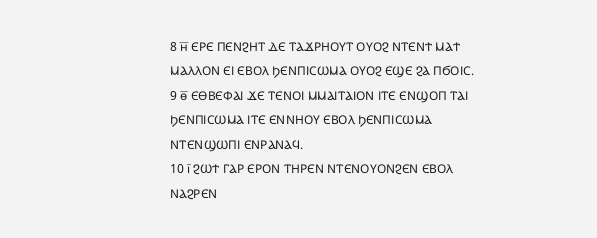8 ⲏ̅ ⲈⲢⲈ ⲠⲈⲚϨⲎⲦ ⲆⲈ ⲦⲀϪⲢⲎⲞⲨⲦ ⲞⲨⲞϨ ⲚⲦⲈⲚϮ ⲘⲀϮ ⲘⲀⲖⲖⲞⲚ ⲈⲒ ⲈⲂⲞⲖ ϦⲈⲚⲠⲒⲤⲰⲘⲀ ⲞⲨⲞϨ ⲈϢⲈ ϨⲀ ⲠϬⲞⲒⲤ.
9 ⲑ̅ ⲈⲐⲂⲈⲪⲀⲒ ϪⲈ ⲦⲈⲚⲞⲒ ⲘⲘⲀⲒⲦⲀⲒⲞⲚ ⲒⲦⲈ ⲈⲚϢⲞⲠ ⲦⲀⲒ ϦⲈⲚⲠⲒⲤⲰⲘⲀ ⲒⲦⲈ ⲈⲚⲚⲎⲞⲨ ⲈⲂⲞⲖ ϦⲈⲚⲠⲒⲤⲰⲘⲀ ⲚⲦⲈⲚϢⲰⲠⲒ ⲈⲚⲢⲀⲚⲀϤ.
10 ⲓ̅ ϨⲰϮ ⲄⲀⲢ ⲈⲢⲞⲚ ⲦⲎⲢⲈⲚ ⲚⲦⲈⲚⲞⲨⲞⲚϨⲈⲚ ⲈⲂⲞⲖ ⲚⲀϨⲢⲈⲚ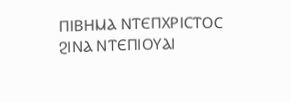ⲠⲒⲂⲎⲘⲀ ⲚⲦⲈⲠⲬⲢⲒⲤⲦⲞⲤ ϨⲒⲚⲀ ⲚⲦⲈⲠⲒⲞⲨⲀⲒ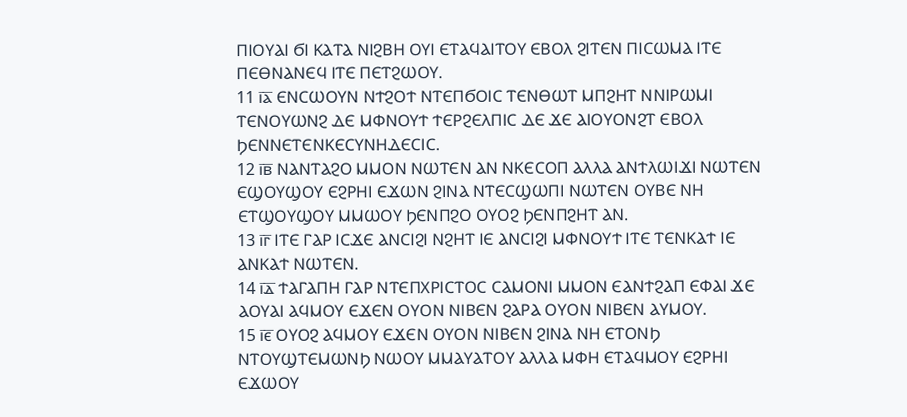ⲠⲒⲞⲨⲀⲒ ϬⲒ ⲔⲀⲦⲀ ⲚⲒϨⲂⲎ ⲞⲨⲒ ⲈⲦⲀϤⲀⲒⲦⲞⲨ ⲈⲂⲞⲖ ϨⲒⲦⲈⲚ ⲠⲒⲤⲰⲘⲀ ⲒⲦⲈ ⲠⲈⲐⲚⲀⲚⲈϤ ⲒⲦⲈ ⲠⲈⲦϨⲰⲞⲨ.
11 ⲓ̅ⲁ̅ ⲈⲚⲤⲰⲞⲨⲚ ⲚϮϨⲞϮ ⲚⲦⲈⲠϬⲞⲒⲤ ⲦⲈⲚⲐⲰⲦ ⲘⲠϨⲎⲦ ⲚⲚⲒⲢⲰⲘⲒ ⲦⲈⲚⲞⲨⲰⲚϨ ⲆⲈ ⲘⲪⲚⲞⲨϮ ϮⲈⲢϨⲈⲖⲠⲒⲤ ⲆⲈ ϪⲈ ⲀⲒⲞⲨⲞⲚϨⲦ ⲈⲂⲞⲖ ϦⲈⲚⲚⲈⲦⲈⲚⲔⲈⲤⲨⲚⲎⲆⲈⲤⲒⲤ.
12 ⲓ̅ⲃ̅ ⲚⲀⲚⲦⲀϨⲞ ⲘⲘⲞⲚ ⲚⲰⲦⲈⲚ ⲀⲚ ⲚⲔⲈⲤⲞⲠ ⲀⲖⲖⲀ ⲀⲚϮⲖⲰⲒϪⲒ ⲚⲰⲦⲈⲚ ⲈϢⲞⲨϢⲞⲨ ⲈϨⲢⲎⲒ ⲈϪⲰⲚ ϨⲒⲚⲀ ⲚⲦⲈⲤϢⲰⲠⲒ ⲚⲰⲦⲈⲚ ⲞⲨⲂⲈ ⲚⲎ ⲈⲦϢⲞⲨϢⲞⲨ ⲘⲘⲰⲞⲨ ϦⲈⲚⲠϨⲞ ⲞⲨⲞϨ ϦⲈⲚⲠϨⲎⲦ ⲀⲚ.
13 ⲓ̅ⲅ̅ ⲒⲦⲈ ⲄⲀⲢ ⲒⲤϪⲈ ⲀⲚⲤⲒϨⲒ ⲚϨⲎⲦ ⲒⲈ ⲀⲚⲤⲒϨⲒ ⲘⲪⲚⲞⲨϮ ⲒⲦⲈ ⲦⲈⲚⲔⲀϮ ⲒⲈ ⲀⲚⲔⲀϮ ⲚⲰⲦⲈⲚ.
14 ⲓ̅ⲇ̅ ϮⲀⲄⲀⲠⲎ ⲄⲀⲢ ⲚⲦⲈⲠⲬⲢⲒⲤⲦⲞⲤ ⲤⲀⲘⲞⲚⲒ ⲘⲘⲞⲚ ⲈⲀⲚϮϨⲀⲠ ⲈⲪⲀⲒ ϪⲈ ⲀⲞⲨⲀⲒ ⲀϤⲘⲞⲨ ⲈϪⲈⲚ ⲞⲨⲞⲚ ⲚⲒⲂⲈⲚ ϨⲀⲢⲀ ⲞⲨⲞⲚ ⲚⲒⲂⲈⲚ ⲀⲨⲘⲞⲨ.
15 ⲓ̅ⲉ̅ ⲞⲨⲞϨ ⲀϤⲘⲞⲨ ⲈϪⲈⲚ ⲞⲨⲞⲚ ⲚⲒⲂⲈⲚ ϨⲒⲚⲀ ⲚⲎ ⲈⲦⲞⲚϦ ⲚⲦⲞⲨϢⲦⲈⲘⲰⲚϦ ⲚⲰⲞⲨ ⲘⲘⲀⲨⲀⲦⲞⲨ ⲀⲖⲖⲀ ⲘⲪⲎ ⲈⲦⲀϤⲘⲞⲨ ⲈϨⲢⲎⲒ ⲈϪⲰⲞⲨ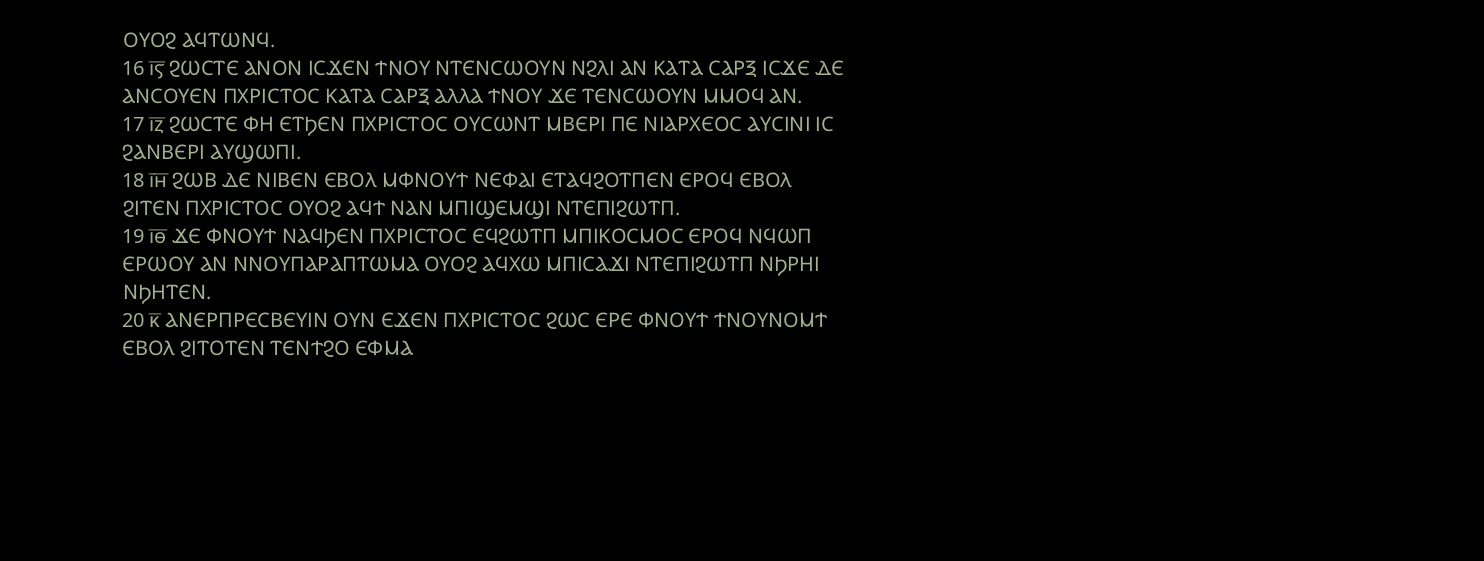ⲞⲨⲞϨ ⲀϤⲦⲰⲚϤ.
16 ⲓ̅ⲋ̅ ϨⲰⲤⲦⲈ ⲀⲚⲞⲚ ⲒⲤϪⲈⲚ ϮⲚⲞⲨ ⲚⲦⲈⲚⲤⲰⲞⲨⲚ ⲚϨⲖⲒ ⲀⲚ ⲔⲀⲦⲀ ⲤⲀⲢⲜ ⲒⲤϪⲈ ⲆⲈ ⲀⲚⲤⲞⲨⲈⲚ ⲠⲬⲢⲒⲤⲦⲞⲤ ⲔⲀⲦⲀ ⲤⲀⲢⲜ ⲀⲖⲖⲀ ϮⲚⲞⲨ ϪⲈ ⲦⲈⲚⲤⲰⲞⲨⲚ ⲘⲘⲞϤ ⲀⲚ.
17 ⲓ̅ⲍ̅ ϨⲰⲤⲦⲈ ⲪⲎ ⲈⲦϦⲈⲚ ⲠⲬⲢⲒⲤⲦⲞⲤ ⲞⲨⲤⲰⲚⲦ ⲘⲂⲈⲢⲒ ⲠⲈ ⲚⲒⲀⲢⲬⲈⲞⲤ ⲀⲨⲤⲒⲚⲒ ⲒⲤ ϨⲀⲚⲂⲈⲢⲒ ⲀⲨϢⲰⲠⲒ.
18 ⲓ̅ⲏ̅ ϨⲰⲂ ⲆⲈ ⲚⲒⲂⲈⲚ ⲈⲂⲞⲖ ⲘⲪⲚⲞⲨϮ ⲚⲈⲪⲀⲒ ⲈⲦⲀϤϨⲞⲦⲠⲈⲚ ⲈⲢⲞϤ ⲈⲂⲞⲖ ϨⲒⲦⲈⲚ ⲠⲬⲢⲒⲤⲦⲞⲤ ⲞⲨⲞϨ ⲀϤϮ ⲚⲀⲚ ⲘⲠⲒϢⲈⲘϢⲒ ⲚⲦⲈⲠⲒϨⲰⲦⲠ.
19 ⲓ̅ⲑ̅ ϪⲈ ⲪⲚⲞⲨϮ ⲚⲀϤϦⲈⲚ ⲠⲬⲢⲒⲤⲦⲞⲤ ⲈϤϨⲰⲦⲠ ⲘⲠⲒⲔⲞⲤⲘⲞⲤ ⲈⲢⲞϤ ⲚϤⲰⲠ ⲈⲢⲰⲞⲨ ⲀⲚ ⲚⲚⲞⲨⲠⲀⲢⲀⲠⲦⲰⲘⲀ ⲞⲨⲞϨ ⲀϤⲬⲰ ⲘⲠⲒⲤⲀϪⲒ ⲚⲦⲈⲠⲒϨⲰⲦⲠ ⲚϦⲢⲎⲒ ⲚϦⲎⲦⲈⲚ.
20 ⲕ̅ ⲀⲚⲈⲢⲠⲢⲈⲤⲂⲈⲨⲒⲚ ⲞⲨⲚ ⲈϪⲈⲚ ⲠⲬⲢⲒⲤⲦⲞⲤ ϨⲰⲤ ⲈⲢⲈ ⲪⲚⲞⲨϮ ϮⲚⲞⲨⲚⲞⲘϮ ⲈⲂⲞⲖ ϨⲒⲦⲞⲦⲈⲚ ⲦⲈⲚϮϨⲞ ⲈⲪⲘⲀ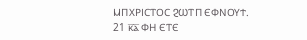ⲘⲠⲬⲢⲒⲤⲦⲞⲤ ϨⲰⲦⲠ ⲈⲪⲚⲞⲨϮ.
21 ⲕ̅ⲁ̅ ⲪⲎ ⲈⲦⲈ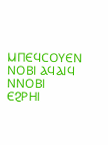ⲘⲠⲈϤⲤⲞⲨⲈⲚ ⲚⲞⲂⲒ ⲀϤⲀⲒϤ ⲚⲚⲞⲂⲒ ⲈϨⲢⲎⲒ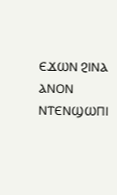ⲈϪⲰⲚ ϨⲒⲚⲀ ⲀⲚⲞⲚ ⲚⲦⲈⲚϢⲰⲠⲒ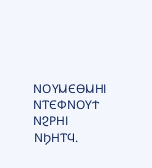ⲚⲞⲨⲘⲈⲐⲘⲎⲒ ⲚⲦⲈⲪⲚⲞⲨϮ ⲚϨⲢⲎⲒ ⲚϦⲎⲦϤ.